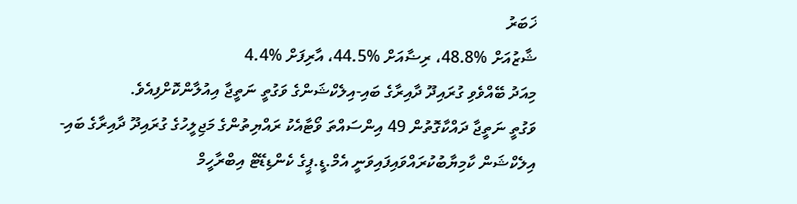ޚަބަރު
ޝާޒުއަށް %48.8، ރިޟާއަށް %44.5، އާރިފަށް %4.4
މިއަދު ބޭއްވެވި ގުރައިދޫ ދާއިރާގެ ބައި-އިލެކްޝަންގެ ވަގުތީ ނަތީޖާ އިއުލާންކޮށްފިއެވެ.
ވަގުތީ ނަތީޖާ ދައްކާގޮތުން 49 އިންސައްތަ ވޯޓާއެކު ރައްޔިތުންގެ މަޖިލީހުގެ ގުރައިދޫ ދާއިރާގެ ބައި-އިލެކްޝަން ކާމިޔާބުކުރައްވައިފައިވަނީ އެމް.ޑީ.ޕީގެ ކެންޑިޑޭޓް އިބްރާހީމް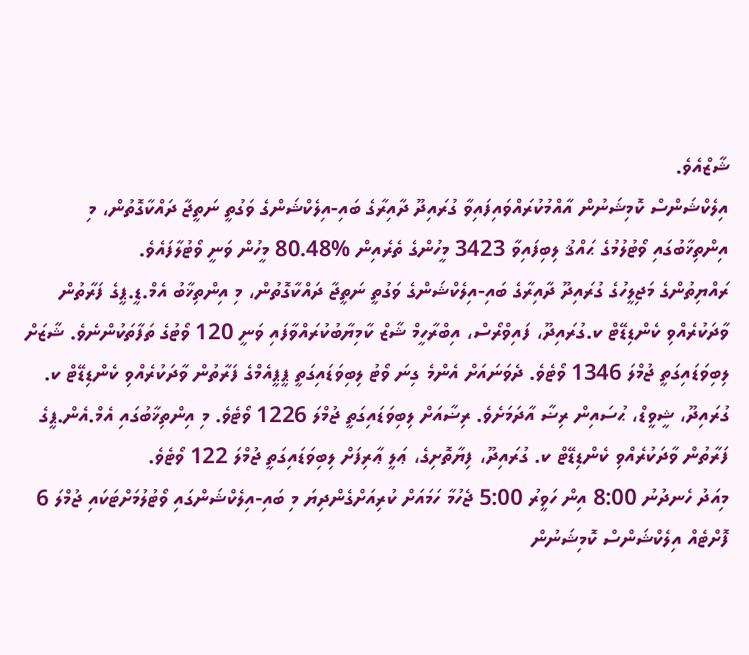ޝާޒްއެވެ.
އިލެކްޝަންސް ކޮމިޝަނުން އާއްމުކުރައްވައިފައިވާ ގުރައިދޫ ދާއިރާގެ ބައި-އިލެކްޝަންގެ ވަގުތީ ނަތީޖާ ދައްކާގޮތުން، މި އިންތިޚާބުގައި ވޯޓުލުމުގެ ޙައްޤު ލިބިފައިވާ 3423 މީހުންގެ ތެރެއިން %80.48 މީހުން ވަނީ ވޯޓުލާފައެވެ.
ރައްޔިތުންގެ މަޖިލީހުގެ ގުރައިދޫ ދާއިރާގެ ބައި-އިލެކްޝަންގެ ވަގުތީ ނަތީޖާ ދައްކާގޮތުން، މި އިންތިޚާބު އެމް.ޑީ.ޕީގެ ފަރާތުން ވާދަކުރެއްވި ކެންޑިޑޭޓް ކ.ގުރައިދޫ، ފައިވްރޯސް، އިބްރާހީމް ޝާޒް ކާމިޔާބުކުރައްވާފައި ވަނީ 120 ވޯޓުގެ ތަފާތަކުންނެވެ. ޝާޒަށް ލިބިވަޑައިގަތީ ޖުމްލަ 1346 ވޯޓެވެ. ދެވަނައަށް އެންމެ ގިނަ ވޯޓު ލިބިވަޑައިގަތީ ޕީޕީއެމްގެ ފަރާތުން ވާދަކުރެއްވި ކެންޑިޑޭޓް ކ. ގުރައިދޫ، ޝީވީޑް، ޙުސައިން ރިޟާ އާދަމަށެވެ. ރިޟާއަށް ލިބިވަޑައިގަތީ ޖުމްލަ 1226 ވޯޓެވެ. މި އިންތިޚާބުގައި އެމް.އެން.ޕީގެ ފަރާތުން ވާދަކުރެއްވި ކެންޑިޑޭޓް ކ. ގުރައިދޫ، ފިޔާތޮށިގެ، ޢަލީ ޢާރިފަށް ލިބިވަޑައިގަތީ ޖުމްލަ 122 ވޯޓެވެ.
މިއަދު ހެނދުނު 8:00 އިން ހަވީރު 5:00 ޖެހުމާ ހަމައަށް ކުރިއަށްގެންދިޔަ މި ބައި-އިލެކްޝަންގައި ވޯޓުލުމަށްޓަކައި ޖުމްލަ 6 ފޮށްޓެއް އިލެކްޝަންސް ކޮމިޝަނުން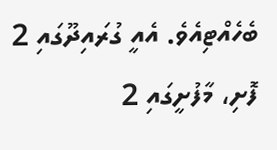ބެހެއްޓިއެވެ. އެއީ ގުރައިދޫގައި 2 ފޮށި، މާފުށީގައި 2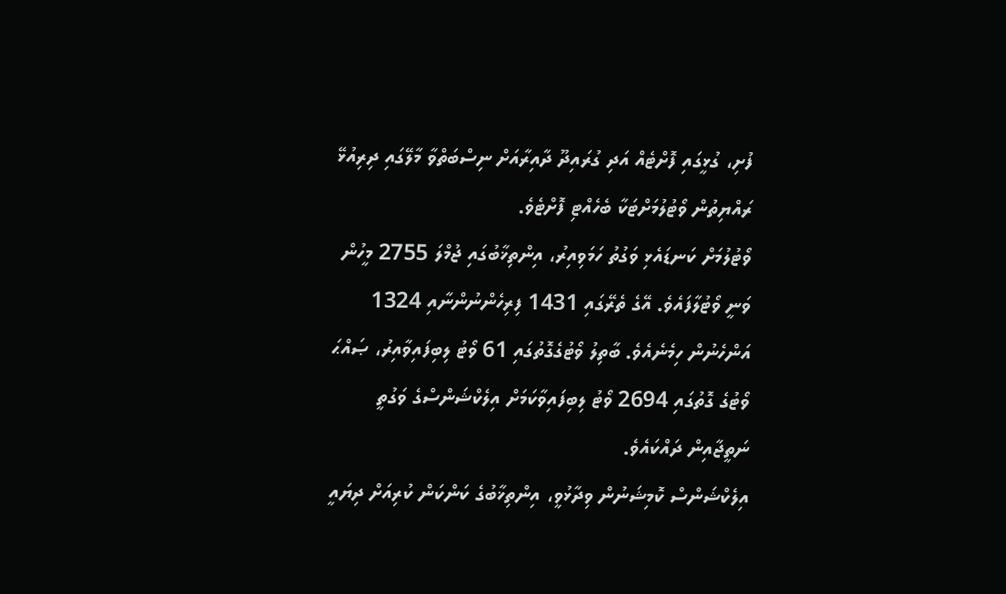ފުށި، ގުޅީގައި ފޮށްޓެއް އަދި ގުރައިދޫ ދާއިރާއަށް ނިސްބަތްވާ މާލޭގައި ދިރިއުޅޭ ރައްޔިތުން ވޯޓުލުމަށްޓަކާ ބެހެއްޓި ފޮށްޓެވެ.
ވޯޓުލުމަށް ކަނޑައެޅި ވަގުތު ހަމަވިއިރު، އިންތިޚާބުގައި ޖުމްލަ 2755 މީހުން ވަނީ ވޯޓުލާފައެވެ. އޭގެ ތެރޭގައި 1431 ފިރިހެންނުންނާއި 1324 އަންހެނުން ހިމެނެއެވެ. ބާތިލު ވޯޓުގެގޮތުގައި 61 ވޯޓު ލިބިފައިވާއިރު، ޞައްޙަ ވޯޓުގެ ގޮތުގައި 2694 ވޯޓު ލިބިފައިވާކަމަށް އިލެކްޝަންސްގެ ވަގުތީ ނަތީޖާއިން ދައްކައެވެ.
އިލެކްޝަންސް ކޮމިޝަނުން ވިދާޅުވީ، އިންތިޚާބުގެ ކަންކަން ކުރިއަށް ދިޔައީ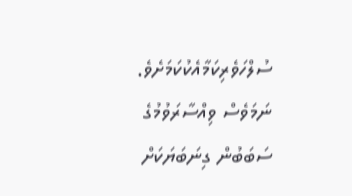ސުލްހަވެރިކަމާއެކުކަމަށެވެ. ނަމަވެސް ވިއްސާރަވުމުގެ ސަބަބުން ގިނަބަޔަކަށް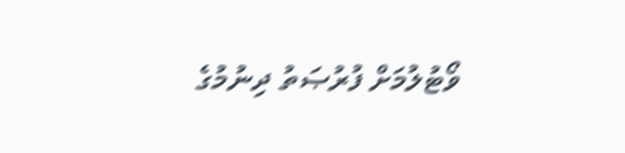ވޯޓުލުމަށް ފުރުޞަތު ދިނުމުގެ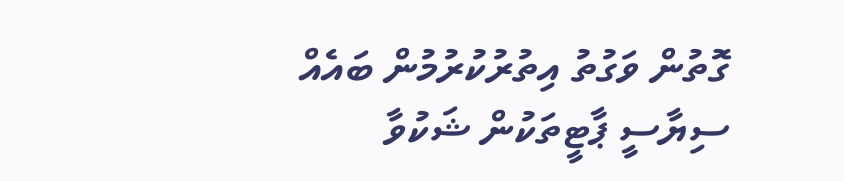ގޮތުން ވަގުތު އިތުރުކުރުމުން ބައެއް ސިޔާސީ ޕާޓީތަކުން ޝަކުވާ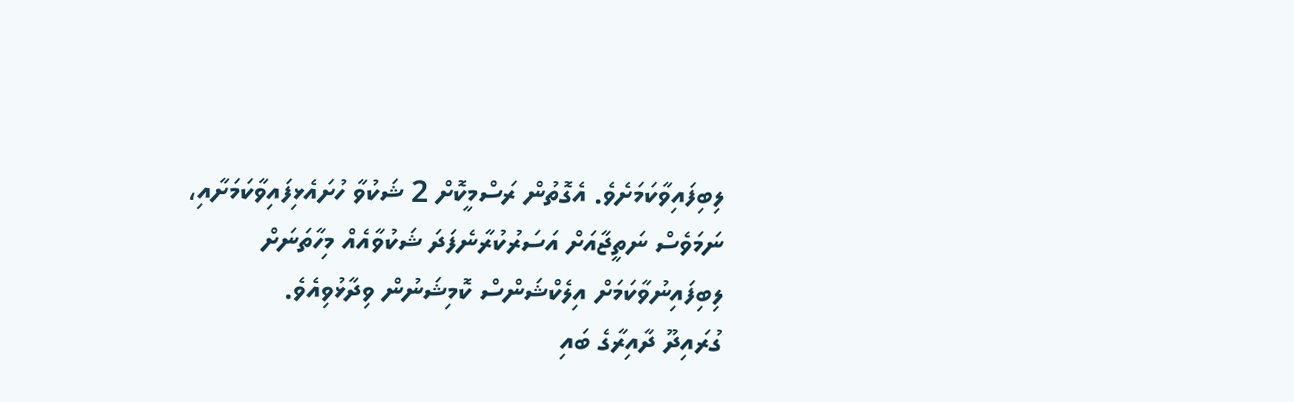ލިބިފައިވާކަމަށެވެ. އެގޮތުން ރަސްމީކޮށް 2 ޝަކުވާ ހުށައެޅިފައިވާކަމަށާއި، ނަމަވެސް ނަތީޖާއަށް އަސަރުކުރާނެފަދަ ޝަކުވާއެއް މިހާތަނަށް ލިބިފައިނުވާކަމަށް އިލެކްޝަންސް ކޮމިޝަނުން ވިދާޅުވިއެވެ.
ގުރައިދޫ ދާއިރާގެ ބައި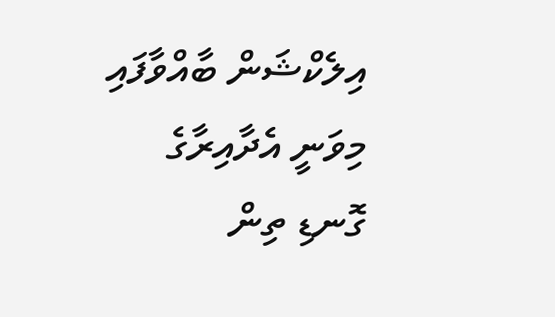އިލެކްޝަން ބާއްވާފައި މިވަނީ އެދާއިރާގެ ގޮނޑި ތިން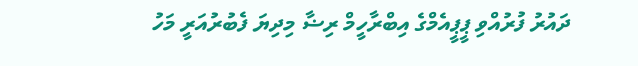ދައުރު ފުރުއްވި ޕީޕީއެމްގެ އިބްރާހީމް ރިޟާ މިދިޔަ ފެބުރުއަރީ މަހު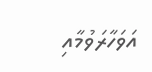އަވަހާރަވުމާއި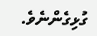ގުޅިގެންނެވެ.